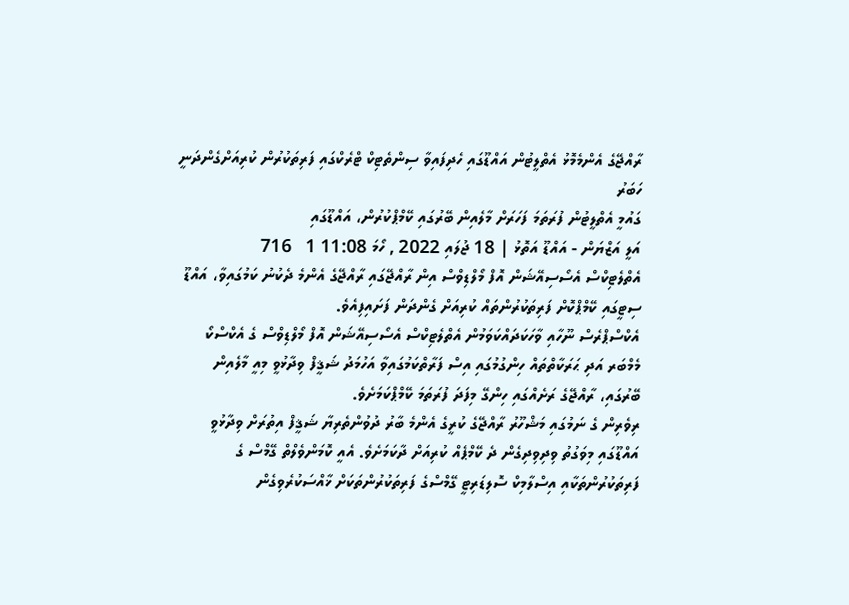ރާއްޖޭގެ އެންމެމޮޅު އެތްލީޓުން އައްޑޫގައި ހެދިފައިވާ ސިންތެޓިކް ޓްރެކްގައި ފަރިތަކުރުން ކުރިއަށްގެންދަނީ
ހަބަރު
ގައުމީ އެތްލީޓުން ފުރަތަމަ ފަހަރަށް މާލެއިން ބޭރުގައި ކޭމްޕްކުރުން، އައްޑޫގައި
އަލީ އަޒްޔަން - އައްޑޫ އަތޮޅު | 18 ޖުލައި 2022 , ހޯމަ 11:08 1   716
އެތްލެޓިކްސް އެސޯސިއޭޝަން އޮފް މޯލްޑިވްސް އިން ރާއްޖޭގައި ރާއްޖޭގެ އެންމެ ދެކުނު ކަމުގައިވާ، އައްޑޫ ސިޓީގައި ކޭމްޕްކޮށް ފަރިތަކުރުންތައް ކުރިއަށް ގެންދަން ފަށައިފިއެވެ.
އެކްސްޕްރެސް ނޫހާއި ވާހަކަދައްކަވަމުން އެތްލެޓިކްސް އެސޯސިއޭޝަން އޮފް މޯލްޑިވްސް ގެ އެކްސްކޯ މެމްބަރ އަދި ޙަރަކާތްތައް ހިންގުމުގައި އިސް ފަރާތްކަމުގައިވާ އަހުމަދު ޝަޤީފް ވިދާޅުވީ މިއީ މާލެއިން ބޭރުގައި، ރާއްޖޭގެ ރަށެއްގައި ހިންގޭ މިފަދަ ފުރަތަމަ ކޭމްޕްކަމަށެވެ.
ރިވެރިން ގެ ނަމުގައި މަޝްހޫރު ރާއްޖޭގެ ކުރީގެ އެންމެ ބާރު ދުވުންތެރިޔާ ޝަޤީފް އިތުރަށް ވިދާޅުވީ އައްޑޫގައި މިވަގުތު ވިދިވިދިގެން ދެ ކޭމްޕެއް ކުރިއަށް ދާކަމަށެވެ. އެއީ ކޮމަންވެލްތް ގޭމްސް ގެ ފަރިތަކުރުންތަކާއި އިސްލާމިކް ސޮލިޑަރިޓީ ގޭމްސްގެ ފަރިތަކުރުންތަކަށް ޚާއްސަކުރެވިގެން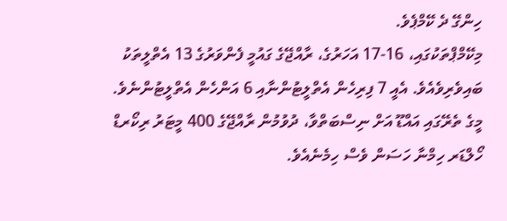ހިންގޭ ދެ ކޭމްޕެވެ.
މިކޭމްޕްތަކުގައި، 16-17 އަހަރުގެ، ރާއްޖޭގެ ގައުމީ ފެންވަރުގެ 13 އެތްލީތަކު ބައިވެރިވެއެވެ. އެއީ 7 ފިރިހެން އެތްލީޓުންނާއި 6 އަންހެން އެތްލީޓުންނެވެ. މީގެ ތެރޭގައި އައްޑޫ އަށް ނިސްބަތްވާ، ދުވުމުން ރާއްޖޭގެ 400 މީޓަރު ރިކޯރޑް ހޯލްޑަރ ހިމްނާ ހަސަން ވެސް ހިމެނެއެވެ.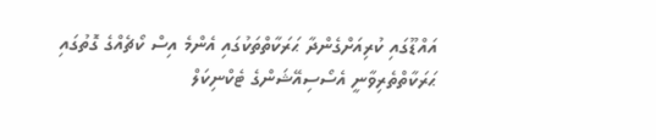އައްޑޫގައި ކުރިއަށްގެންދާ ޙަރަކާތްތަކުގައި އެންމެ އިސް ކޯޗެއްގެ ގޮތުގައި ޙަރަކާތްތެރިވާނީ އެސޯސިއޭޝަންގެ ޓެކްނިކަލް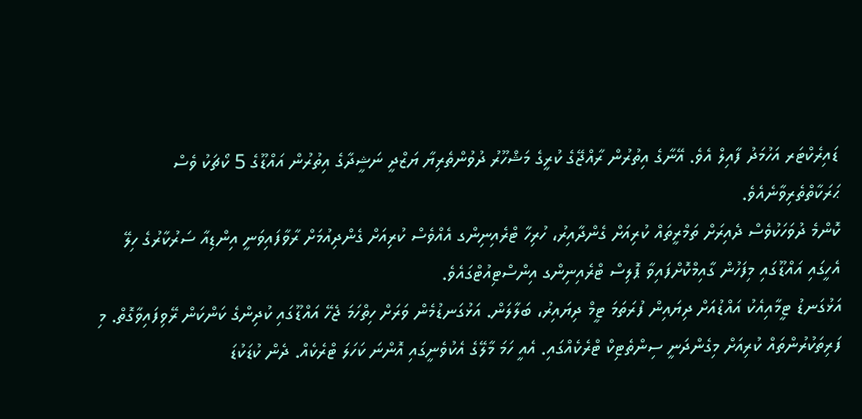ޑައިރެކްޓަރ އަހުމަދު ފާއިލް އެވެ. އޭނާގެ އިތުރުން ރާއްޖޭގެ ކުރީގެ މަޝްހޫރު ދުވުންތެރިޔާ ޔަޒްދީ ނަޝީދާގެ އިތުރުން އައްޑޫގެ 5 ކޯޗަކު ވެސް ޙަރަކާތްތެރިވާނެއެވެ.
ކޮންމެ ދުވަހަކުވެސް ދެއިރަށް ތަމްރީތައް ކުރިއަށް ގެންދާއިރު، ހުރިހާ ޓްރެއިނިންގ އެއްވެސް ކުރިއަށް ގެންދިއުމަށް ރާވާފައިވަނީ އިންޑިއާ ސަރުކާރުގެ ހިލޭ އެހީގައި އައްޑޫގައި މިފަހުން ގާއިމްކޮށްފައިވާ ޕޮލިސް ޓްރެއިނިންގ އިންސްޓިއުޓްގައެވެ.
އަޅުގަނޑު ޓީމާއިއެކު އައްޑުއަށް ދިޔައިން ފުރަތަމަ ޓީމް ދިޔައިރު، ބަލާލަން. އަޅުގަނޑުމެން ވަރަށް ހިތްހަމަ ޖެހޭ އައްޑޫގައި ކުދިންގެ ކަންކަން ރޭވިފައިވާގޮތް. މި ފަރިތަކުރުންތައް ކުރިއަށް މިގެންދަނީ ސިންތެޓިކް ޓްރެކެއްގައި. އެއީ ހަމަ މާލޭގެ އެކުވެނީގައި އޮންނަ ކަހަލަ ޓްރެކެއް. ދެން ކުޑަކުޑަ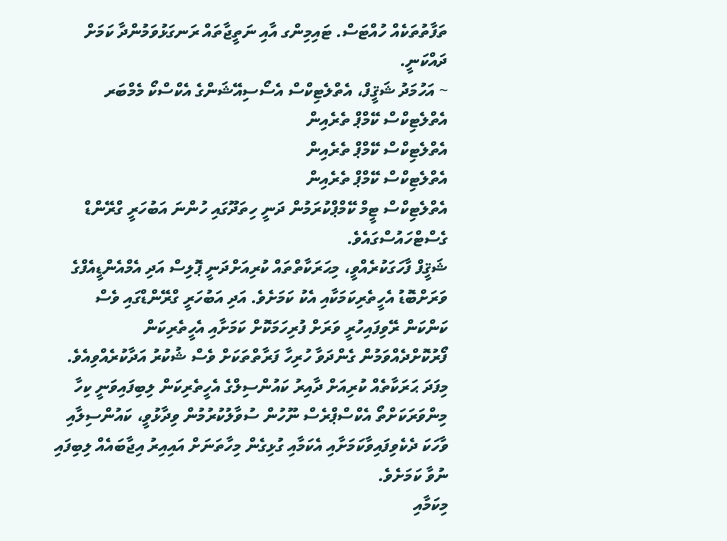ތަފާތުތަކެއް ހުއްޓަސް. ޓައިމިންގ އާއި ނަތީޖާތައް ރަނގަޅުވަމުންދާ ކަމަށް ދައްކަނީ.
~ އަހުމަދު ޝަޤީފް، އެތްލެޓިކްސް އެސޯސިއޭޝަންގެ އެކްސްކޯ މެމްބަރ
އެތްލެޓިކްސް ކޭމްޕް ތެރެއިން
އެތްލެޓިކްސް ކޭމްޕް ތެރެއިން
އެތްލެޓިކްސް ކޭމްޕް ތެރެއިން
އެތްލެޓިކްސް ޓީމް ކޭމްޕްކުރަމުން ދަނީ ހިތަދޫގައި ހުންނަ އަބުހަރީ ގްރޭންޑް ގެސްޓްހައުސްގައެވެ.
ޝަޤީފް ފާހަގަކުރެއްވީ، މިޙަރަކާތްތައް ކުރިއަށްދަނީ ޕޮލިސް އަދި އެމްއެންޑީއެފްގެ ވަރަށްބޮޑު އެހީތެރިކަމަކާއި އެކު ކަމަށެވެ. އަދި އަބުހަރީ ގްރޭންޑްގައި ވެސް ކަންކަން ރޭވިފައިހުރީ ވަރަށް ފުރިހަމަކޮށް ކަމަށާއި އެހީތެރިކަން ފޯރުކޮށްދެއްވަމުން ގެންދަވާ ހުރިހާ ފަރާތްތަކަށް ވެސް ޝުކުރު އަދާކުރެއްވިއެވެ.
މިފަދަ ޙަރަކާތެއް ކުރިއަށް ދާއިރު ކައުންސިލްގެ އެހީތެރިކަން ލިބިފައިވަނީ ކިހާ މިންވަރަކަށްތޯ އެކްސްޕްރެސް ނޫހުން ސުވާލުކުރުމުން ވިދާޅުވީ، ކައުންސިލާއި ވާހަކަ ދެކެވިފައިވާކަމަށާއި އެކަމާއި ގުޅިގެން މިހާތަނަށް އައިއިރު އިޖާބައެއް ލިބިފައި ނުވާ ކަމަށެވެ.
މިކަމާއި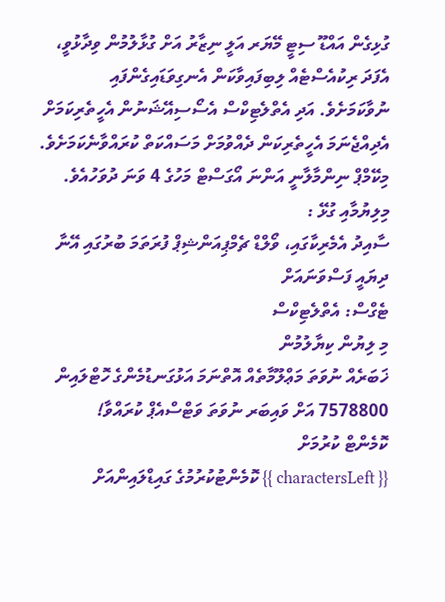ގުޅިގެން އައްޑޫ ސިޓީ މޭޔަރ އަލީ ނިޒާރު އަށް ގުޅާލުމުން ވިދާޅުވީ، އެފަދަ ރިކުއެސްޓެއް ލިބިފައިވާކަން އެނގިވަޑައިގެންފައި ނުވާކަމަށެވެ. އަދި އެތްލެޓިކްސް އެސޯސިއޭޝަނުން އެހީތެރިކަމަށް އެދިއްޖެނަމަ އެހީތެރިކަން ދެއްވުމަށް މަސައްކަތް ކުރައްވާނެކަމަށެވެ.
މިކޭމްޕް ނިންމާލާނީ އަންނަ އޯގަސްޓް މަހުގެ 4 ވަނަ ދުވަހުއެވެ.
މިލިޔުމާއި ގުޅޭ :
ސާއިދު އެމެރިކާގައި، ވޯލްޑް ޗެމްޕިއަންޝިޕް ފުރަތަމަ ބުރުގައި އޭނާ ދިޔައީ ފަސްވަނައަށް
ޓެގްސް: އެތްލެޓިކްސް
މި ލިޔުން ކިޔާލުމުން
ޚަބަރެއް ނުވަތަ މަޢްލޫމާތެއް އޮތްނަމަ އަޅުގަނޑުމެންގެ ހޮޓްލައިން 7578800 އަށް ވައިބަރ ނުވަތަ ވަޓްސްއެޕް ކުރައްވާ!
ކޮމެންޓް ކުރުމަށް
{{ charactersLeft }} ކޮމެންޓުކުރުމުގެ ގައިޑްލައިންއަށް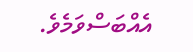އެއްބަސްވަމެވެ.